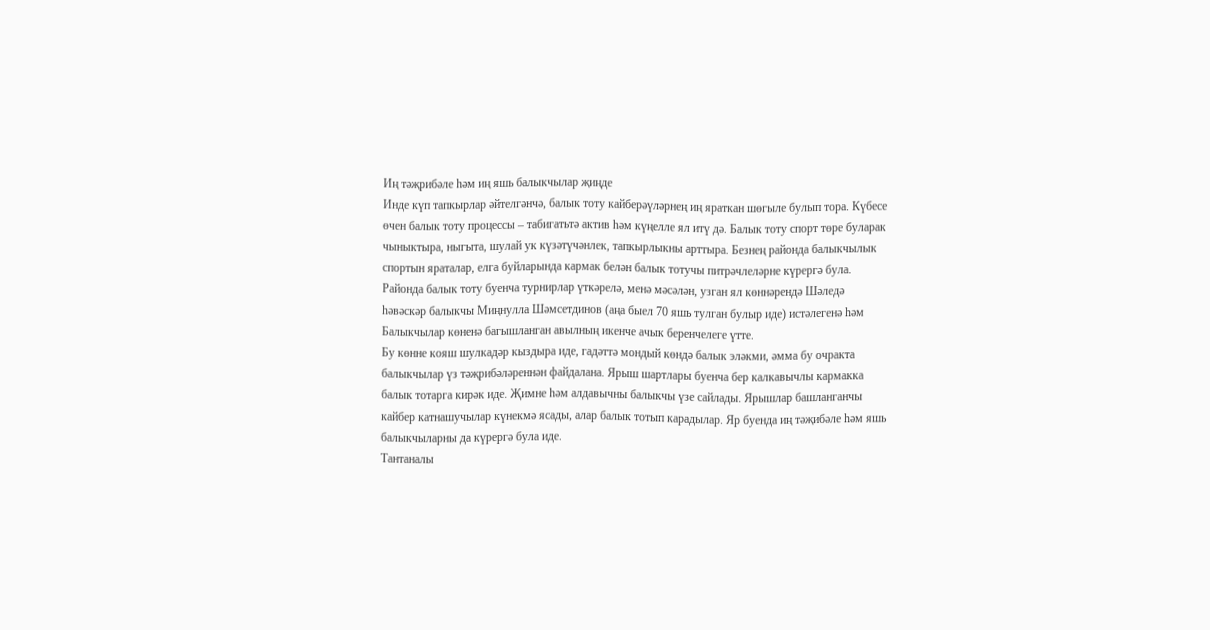Иң тәҗрибәле һәм иң яшь балыкчылар җиңде
Инде күп тапкырлар әйтелгәнчә, балык тоту кайберәүләрнең иң яраткан шөгыле булып тора. Күбесе өчен балык тоту процессы – табигатьтә актив һәм күңелле ял итү дә. Балык тоту спорт төре буларак чыныктыра, ныгыта, шулай ук күзәтүчәнлек, тапкырлыкны арттыра. Безнең районда балыкчылык спортын яраталар, елга буйларында кармак белән балык тотучы питрәчлеләрне күрергә була. Районда балык тоту буенча турнирлар үткәрелә, менә мәсәлән, узган ял көннәрендә Шәледә һәвәскәр балыкчы Миңнулла Шәмсетдинов (аңа быел 70 яшь тулган булыр иде) истәлегенә һәм Балыкчылар көненә багышланган авылның икенче ачык беренчелеге үтте.
Бу көнне кояш шулкадәр кыздыра иде, гадәттә мондый көндә балык эләкми, әмма бу очракта балыкчылар үз тәҗрибәләреннән файдалана. Ярыш шартлары буенча бер калкавычлы кармакка балык тотарга кирәк иде. Җимне һәм алдавычны балыкчы үзе сайлады. Ярышлар башланганчы кайбер катнашучылар күнекмә ясады, алар балык тотып карадылар. Яр буенда иң тәҗибәле һәм яшь балыкчыларны да күрергә була иде.
Тантаналы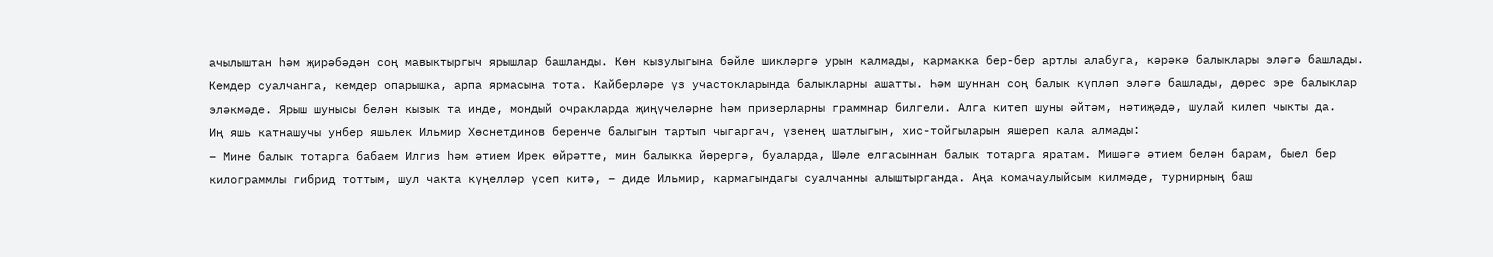ачылыштан һәм җирәбәдән соң мавыктыргыч ярышлар башланды. Көн кызулыгына бәйле шикләргә урын калмады, кармакка бер-бер артлы алабуга, кәрәкә балыклары эләгә башлады.
Кемдер суалчанга, кемдер опарышка, арпа ярмасына тота. Кайберләре үз участокларында балыкларны ашатты. Һәм шуннан соң балык күпләп эләгә башлады, дөрес эре балыклар эләкмәде. Ярыш шунысы белән кызык та инде, мондый очракларда җиңүчеләрне һәм призерларны граммнар билгели. Алга китеп шуны әйтәм, нәтиҗәдә, шулай килеп чыкты да.
Иң яшь катнашучы унбер яшьлек Ильмир Хөснетдинов беренче балыгын тартып чыгаргач, үзенең шатлыгын, хис-тойгыларын яшереп кала алмады:
– Мине балык тотарга бабаем Илгиз һәм әтием Ирек өйрәтте, мин балыкка йөрергә, буаларда, Шәле елгасыннан балык тотарга яратам. Мишәгә әтием белән барам, быел бер килограммлы гибрид тоттым, шул чакта күңелләр үсеп китә, – диде Ильмир, кармагындагы суалчанны алыштырганда. Аңа комачаулыйсым килмәде, турнирның баш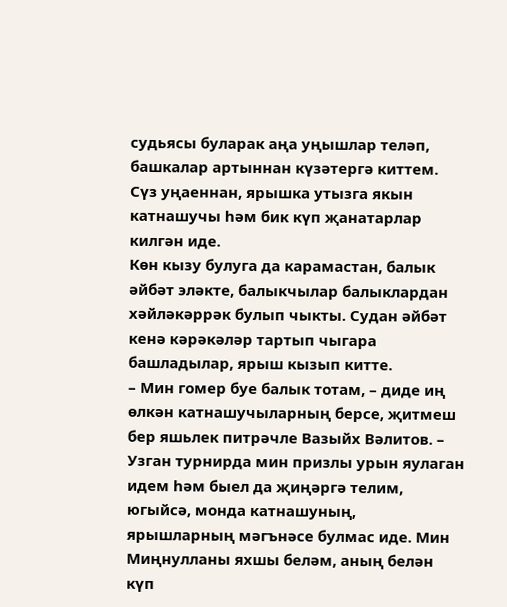судьясы буларак аңа уңышлар теләп, башкалар артыннан күзәтергә киттем. Сүз уңаеннан, ярышка утызга якын катнашучы һәм бик күп җанатарлар килгән иде.
Көн кызу булуга да карамастан, балык әйбәт эләкте, балыкчылар балыклардан хәйләкәррәк булып чыкты. Судан әйбәт кенә кәрәкәләр тартып чыгара башладылар, ярыш кызып китте.
– Мин гомер буе балык тотам, – диде иң өлкән катнашучыларның берсе, җитмеш бер яшьлек питрәчле Вазыйх Вәлитов. – Узган турнирда мин призлы урын яулаган идем һәм быел да җиңәргә телим, югыйсә, монда катнашуның, ярышларның мәгънәсе булмас иде. Мин Миңнулланы яхшы беләм, аның белән күп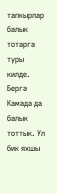тапкырлар балык тотарга туры килде. Бергә Камада да балык тоттык. Ул бик яхшы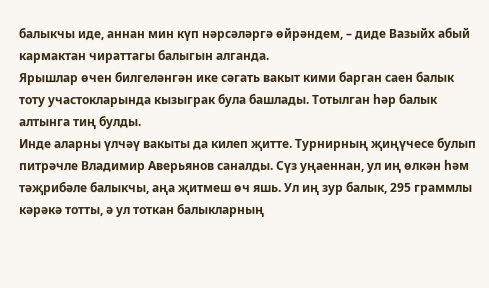балыкчы иде, аннан мин күп нәрсәләргә өйрәндем, – диде Вазыйх абый кармактан чираттагы балыгын алганда.
Ярышлар өчен билгеләнгән ике сәгать вакыт кими барган саен балык тоту участокларында кызыграк була башлады. Тотылган һәр балык алтынга тиң булды.
Инде аларны үлчәү вакыты да килеп җитте. Турнирның җиңүчесе булып питрәчле Владимир Аверьянов саналды. Сүз уңаеннан, ул иң өлкән һәм тәҗрибәле балыкчы, аңа җитмеш өч яшь. Ул иң зур балык, 295 граммлы кәрәкә тотты, ә ул тоткан балыкларның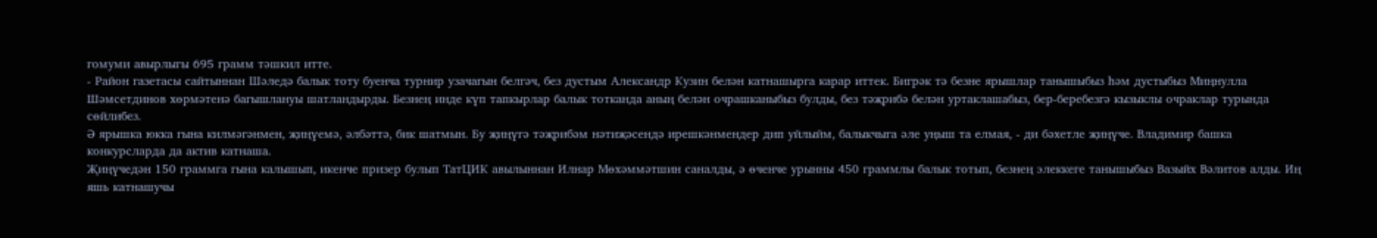гомуми авырлыгы 695 грамм тәшкил итте.
- Район газетасы сайтыннан Шәледә балык тоту буенча турнир узачагын белгәч, без дустым Александр Кузин белән катнашырга карар иттек. Бигрәк тә безне ярышлар танышыбыз һәм дустыбыз Миңнулла Шәмсетдинов хөрмәтенә багышлануы шатландырды. Безнең инде күп тапкырлар балык тотканда аның белән очрашканыбыз булды, без тәҗрибә белән уртаклашабыз, бер-беребезгә кызыклы очраклар турында сөйлибез.
Ә ярышка юкка гына килмәгәнмен, җиңүемә, әлбәттә, бик шатмын. Бу җиңүгә тәҗрибәм нәтиҗәсендә ирешкәнмендер дип уйлыйм, балыкчыга әле уңыш та елмая, - ди бәхетле җиңүче. Владимир башка конкурсларда да актив катнаша.
Җиңүчедән 150 граммга гына калышып, икенче призер булып ТатЦИК авылыннан Илнар Мөхәммәтшин саналды, ә өченче урынны 450 граммлы балык тотып, безнең элеккеге танышыбыз Вазыйх Вәлитов алды. Иң яшь катнашучы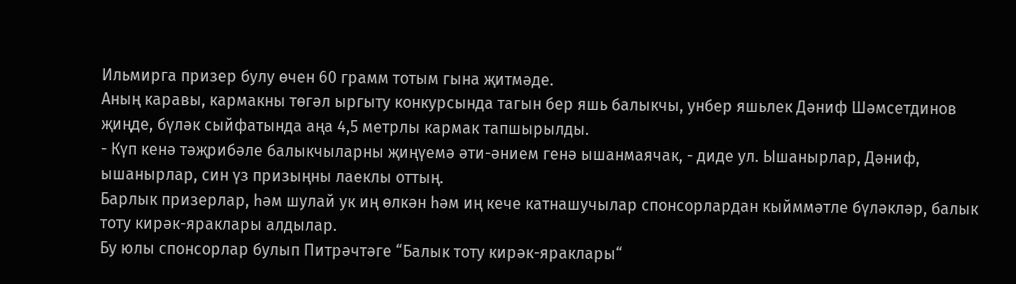Ильмирга призер булу өчен 60 грамм тотым гына җитмәде.
Аның каравы, кармакны төгәл ыргыту конкурсында тагын бер яшь балыкчы, унбер яшьлек Дәниф Шәмсетдинов җиңде, бүләк сыйфатында аңа 4,5 метрлы кармак тапшырылды.
- Күп кенә тәҗрибәле балыкчыларны җиңүемә әти-әнием генә ышанмаячак, - диде ул. Ышанырлар, Дәниф, ышанырлар, син үз призыңны лаеклы оттың.
Барлык призерлар, һәм шулай ук иң өлкән һәм иң кече катнашучылар спонсорлардан кыйммәтле бүләкләр, балык тоту кирәк-яраклары алдылар.
Бу юлы спонсорлар булып Питрәчтәге “Балык тоту кирәк-яраклары“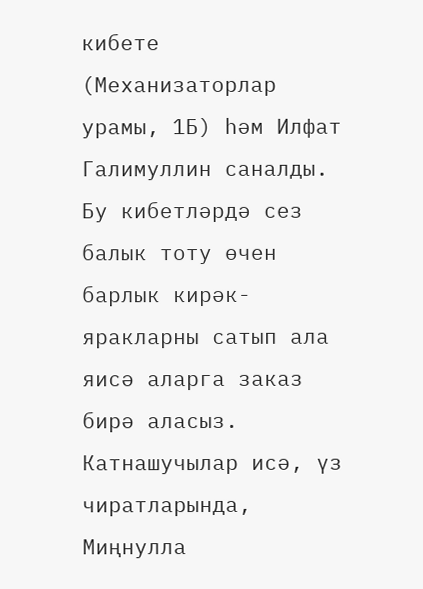кибете (Механизаторлар урамы, 1Б) һәм Илфат Галимуллин саналды. Бу кибетләрдә сез балык тоту өчен барлык кирәк-яракларны сатып ала яисә аларга заказ бирә аласыз.
Катнашучылар исә, үз чиратларында, Миңнулла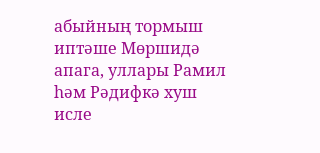абыйның тормыш иптәше Мөршидә апага, уллары Рамил һәм Рәдифкә хуш исле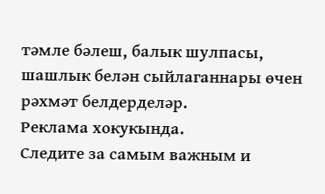тәмле бәлеш, балык шулпасы, шашлык белән сыйлаганнары өчен рәхмәт белдерделәр.
Реклама хокукында.
Следите за самым важным и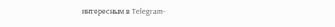интересным в Telegram-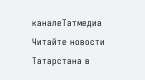каналеТатмедиа
Читайте новости Татарстана в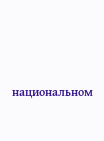национальном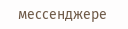мессенджере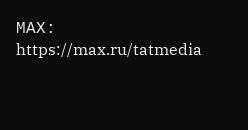MАХ: https://max.ru/tatmedia